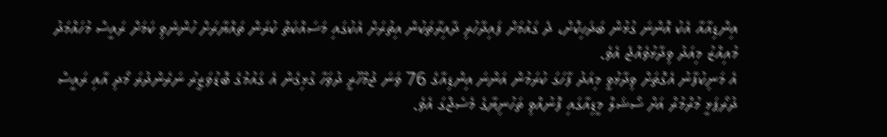އިންޑިއާއާ އެކު އޮންނަ ގުޅުން ބަދަހިކޮށް، ދެ ގައުމަށް ފައިދާހުރި ދާއިރާތަކުން އިތުރަށް އެކުގައި މަސައްކަތް ކުރަން ތައްޔާރަށް ހުންނެވި ކަމަށް ރައީސް މުހައްމަދު މުއިއްޒު މިއަދު ވިދާޅުވެއްޖެ އެވެ.
އެ މަނިކުފާނު އެގޮތަށް ވިދާޅުވީ މިއަދު ފާހަގަ ކުރަމުން އަންނަ އިންޑިއާގެ 76 ވަނަ ޖުމްހޫރީ ދުވަހާ ގުޅިގެން އެ ގައުމުގެ ބޮޑުވަޒީރު ނަރެންދުރަ މޯދި އާއި ރައީސް ދުރޯޕަޅީ މުރްމުރް އަށް ސޯޝަލް މީޑިއާގައި ފޮނުއްވި ތަހުނިޔާގެ މެސެޖްގަ އެވެ.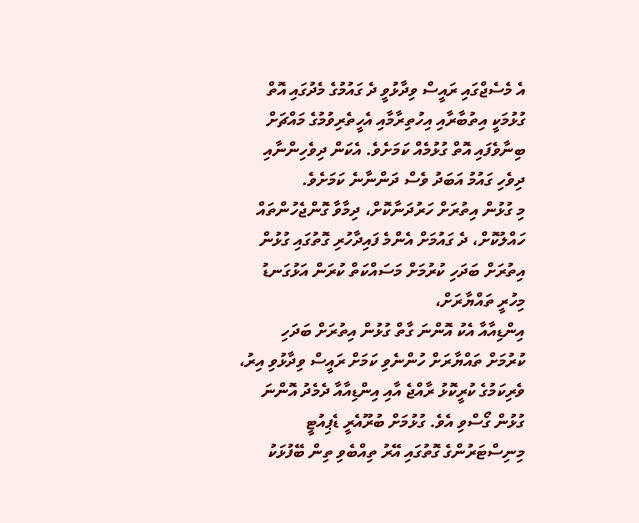އެ މެސެޖްގައި ރައީސް ވިދާޅުވީ ދެ ގައުމުގެ މެދުގައި އޮތް ގުޅުމަކީ އިތުބާރާއި އިހުތިރާމާއި އެހީތެރިވުމުގެ މައްޗަށް ބިނާވެފައި އޮތް ގުޅުމެއް ކަމަށެވެ. އެކަން ދިވެހިންނާއި ދިވެހި ގައުމު އަބަދު ވެސް ދަންނާނެ ކަމަށެވެ.
މި ގުޅުން އިތުރަށް ހަރުދަނާކޮށް، ދިމާވާ ގޮންޖެހުންތައް ހައްލުކޮށް، ދެ ގައުމަށް އެންމެ ފައިދާހުރި ގޮތުގައި ގުޅުން އިތުރަށް ބަދަހި ކުރުމަށް މަސައްކަތް ކުރަން އަޅުގަނޑު މިހުރީ ތައްޔާރަށް،
އިންޑިއާއާ އެކު އޮންނަ ގާތް ގުޅުން އިތުރަށް ބަދަހި ކުރުމަށް ތައްޔާރަށް ހުންނެވި ކަމަށް ރައީސް ވިދާޅުވި އިރު، ވެރިކަމުގެ ކުރީކޮޅު ރާއްޖެ އާއި އިންޑިއާއާ ދެމެދު އޮންނަ ގުޅުން ގޯސްވި އެވެ. ގުޅުމަށް ބުރޫއެރީ ޑެޕިއުޓީ މިނިސްޓަރުންގެ ގޮތުގައި އޭރު ތިއްބެވި ތިން ބޭފުޅަކު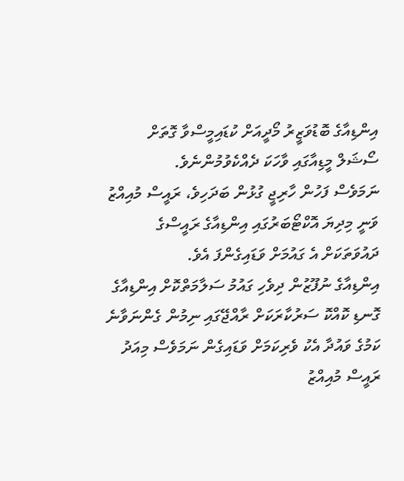އިންޑިއާގެ ބޮޑުވަޒީރު މޯދީއަށް ކުޑައިމީސްވާ ގޮތަށް ސޯޝަލް މީޑިއާގައި ވާހަކަ ދެއްކެވުމުންނެވެ.
ނަމަވެސް ފަހުން ހާރިޖީ ގުޅުން ބަދަހިވެ، ރައީސް މުއިއްޒު ވަނީ މިދިޔަ އޮކްޓޯބަރުގައި އިންޑިއާގެ ރައީސްގެ ދައުވަތަކަށް އެ ގައުމަށް ވަޑައިގެންފަ އެވެ.
އިންޑިއާގެ ނުފޫޒުން ދިވެހި ގައުމު ސަލާމަތްކޮށް އިންޑިއާގެ ގޮނޑި ކޮއްކޮ ސަރުކާރަކަށް ރާއްޖޭގައި ނިމުން ގެންނަވާނެ ކަމުގެ ވައުދާ އެކު ވެރިކަމަށް ވަޑައިގެން ނަމަވެސް މިއަދު ރައީސް މުއިއްޒު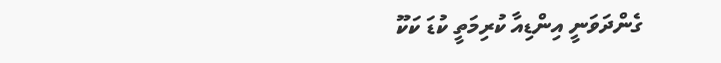ގެންދަވަނީ އިންޑިއާ ކުރިމަތީ ކުޑަ ކަކޫ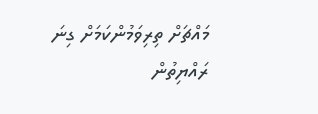މައްޗަށް ތިރިވަމުންކަމަށް ގިނަ ރައްޔިތުން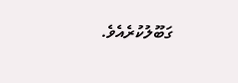ގަބޫލުކުރެއެވެ.